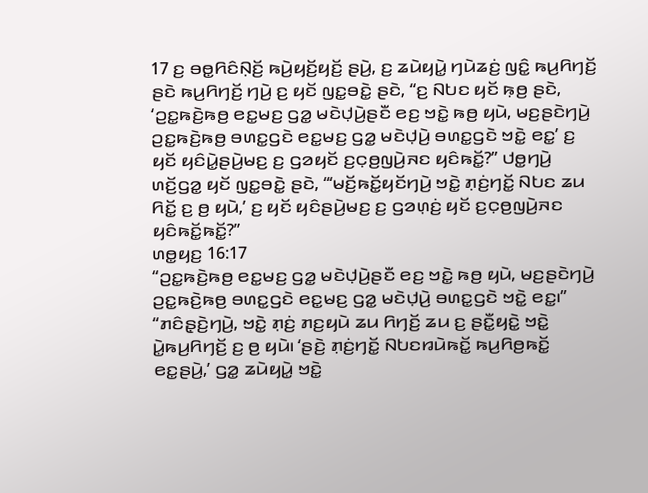17 ꤢ꤬ ꤋꤥ꤭ꤖꤢꤨꤡ꤫ꤢꤩ꤬ ꤒꤣꤧ꤬ꤟꤢꤩ꤬ꤟꤢꤩ꤬ ꤔꤣꤧ꤬, ꤢ꤬ ꤘꤣꤧꤟꤣꤧ꤭ ꤚꤣꤧꤘꤢꤦ꤬ ꤜꤢꤨ꤭ ꤒꤣ꤬ꤖꤚꤢꤩ꤬ ꤔꤢꤧ ꤒꤣ꤬ꤖꤚꤢꤩ꤬ ꤚꤣꤧ꤬ ꤢ꤬ ꤟꤢꤩ ꤜꤢ꤭ꤋꤢꤧ꤭ ꤔꤢꤧ, “ꤢ꤬ ꤡꤝꤢ ꤟꤢꤩ ꤒ꤫ꤥ꤬ ꤔꤢꤧ, ‘ꤑꤢ꤭ꤒꤢꤧ꤬ꤒꤥ꤬ ꤕꤢ꤭ꤗꤢ꤬ ꤞꤤ꤭ ꤗꤢꤧꤓ꤫ꤣꤧ꤬ꤔꤢꤪ ꤕꤢ꤬ ꤠꤢꤧ꤭ ꤒꤥ꤬ ꤟꤣꤧ, ꤗꤢ꤬ꤔꤢꤧꤚꤣꤧ꤬ ꤑꤢ꤭ꤒꤢꤧ꤬ꤒꤥ꤬ ꤋꤛꤢ꤭ꤞꤢꤧ ꤕꤢ꤭ꤗꤢ꤬ ꤞꤤ꤭ ꤗꤢꤧꤓ꤫ꤣꤧ꤬ ꤋꤛꤢ꤭ꤞꤢꤧ ꤠꤢꤧ꤭ ꤕꤢ꤭’ ꤢ꤬ ꤟꤢꤩ ꤟꤢꤨꤣꤧ꤭ꤔꤣꤧ꤬ꤗꤢ꤬ ꤢ꤬ ꤞꤤꤟꤢꤩ ꤢ꤬ꤍ꤫ꤥ꤬ꤜꤣꤧ꤬ꤏꤢ ꤟꤢꤨꤒꤢꤩ꤭?” ꤓꤥ꤭ꤚꤣꤧ꤬ ꤛꤢꤩ꤬ꤞꤤ꤭ ꤟꤢꤩ ꤜꤢ꤭ꤋꤢꤧ꤭ ꤔꤢꤧ, “‘ꤗꤢꤩ꤬ꤒꤢꤩ꤭ꤟꤢꤩꤚꤣꤧ꤬ ꤠꤢꤧ꤭ ꤊ꤫ꤢꤦ꤬ꤚꤢꤩ꤭ ꤡꤝꤢ ꤘꤣ ꤖꤢꤩ꤭ ꤢ꤬ ꤥ꤬ ꤟꤣꤧ,’ ꤢ꤬ ꤟꤢꤩ ꤟꤢꤨꤔꤣꤧ꤬ꤗꤢ꤬ ꤢ꤬ ꤞꤤꤛ꤫ꤢꤦ꤬ ꤟꤢꤩ ꤢ꤬ꤍ꤫ꤥ꤬ꤜꤣꤧ꤬ꤏꤢ ꤟꤢꤨꤒꤢꤩ꤭ꤒꤢꤩ꤭?”
ꤛꤥ꤭ꤟꤢ꤬ 16:17
“ꤑꤢ꤭ꤒꤢꤧ꤬ꤒꤥ꤬ ꤕꤢ꤭ꤗꤢ꤬ ꤞꤤ꤭ ꤗꤢꤧꤓ꤫ꤣꤧ꤬ꤔꤢꤪ ꤕꤢ꤬ ꤠꤢꤧ꤭ ꤒꤥ꤬ ꤟꤣꤧ, ꤗꤢ꤬ꤔꤢꤧꤚꤣꤧ꤬ ꤑꤢ꤭ꤒꤢꤧ꤬ꤒꤥ꤬ ꤋꤛꤢ꤭ꤞꤢꤧ ꤕꤢ꤭ꤗꤢ꤬ ꤞꤤ꤭ ꤗꤢꤧꤓ꤫ꤣꤧ꤬ ꤋꤛꤢ꤭ꤞꤢꤧ ꤠꤢꤧ꤭ ꤕꤢ꤭꤯”
“ꤊꤢꤨꤔ꤫ꤢꤧ꤬ꤚꤣꤧ꤬, ꤠꤢꤧ꤭ ꤊ꤫ꤢꤦ꤬ ꤊꤢ꤬ꤟꤣꤧ ꤘꤣ ꤖꤚꤢꤩ꤬ ꤘꤣ ꤢ꤬ ꤔꤢꤪ꤭ꤟꤢꤧ꤭ ꤠꤢꤧ꤭ ꤣꤧ꤭ꤒꤣ꤬ꤖꤚꤢꤩ꤬ ꤢ꤬ ꤥ꤬ ꤟꤣꤧ꤯ ‘ꤔꤢꤧ꤬ ꤊ꤫ꤢꤦ꤬ꤚꤢꤩ꤭ ꤡꤝꤢꤙꤣꤧꤒꤢꤩ꤭ ꤒꤣ꤬ꤖꤥ꤬ꤒꤢꤩ꤭ ꤕꤢ꤭ꤔꤣꤧ꤬,’ ꤞꤤ꤭ ꤘꤣꤧꤟꤣꤧ꤭ ꤠꤢꤧ꤭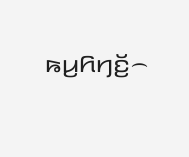ꤒꤣ꤬ꤖꤚꤢꤩ꤬꤮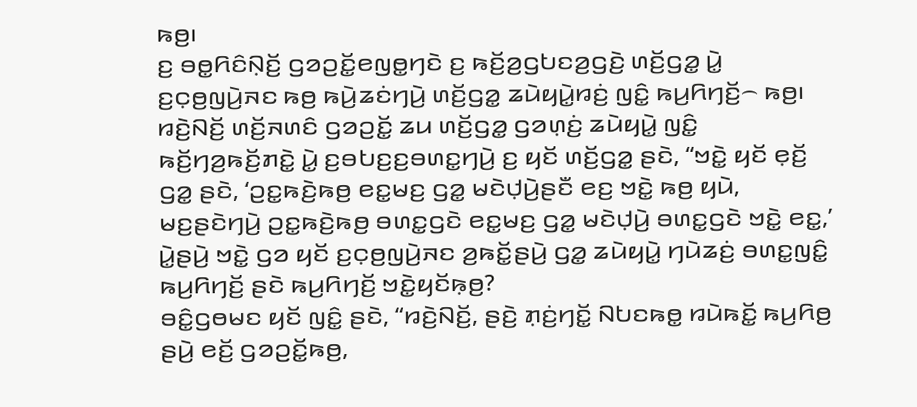ꤒꤥ꤬꤯
ꤢ꤬ ꤋꤥ꤭ꤖꤢꤨꤡ꤫ꤢꤩ꤬ ꤞꤤꤑꤢꤩ꤭ꤕꤜꤥ꤭ꤚꤢꤧ ꤢ꤬ ꤒꤢꤩ꤬ꤤ꤬ꤞꤝꤢꤤ꤬ꤞꤢꤧ꤬ ꤛꤢꤩ꤬ꤞꤤ꤭ ꤣꤧ꤭ ꤢ꤬ꤍ꤫ꤥ꤬ꤜꤣꤧ꤬ꤏꤢ ꤒꤥ꤬ ꤒꤣꤧ꤬ꤘꤢꤦꤚꤣꤧ꤬ ꤛꤢꤩ꤬ꤞꤤ꤭ ꤘꤣꤧꤟꤣꤧ꤭ꤙꤢꤦ꤬ ꤜꤢꤨ꤭ ꤒꤣ꤬ꤖꤚꤢꤩ꤬꤮ ꤒꤥ꤬꤯
ꤙꤢꤧ꤬ꤡꤢꤩ꤬ ꤛꤢꤩ꤬ꤏꤛꤢꤨ ꤞꤤꤑꤢꤩ꤭ ꤘꤣ ꤛꤢꤩ꤬ꤞꤤ꤭ ꤞꤤꤛ꤫ꤢꤦ꤬ ꤘꤣꤧꤟꤣꤧ꤭ ꤜꤢꤨ꤭ ꤒꤢꤩ꤬ꤚꤤ꤬ꤒꤢꤩ꤬ꤊꤢꤧ꤭ ꤣꤧ꤭ ꤢ꤬ꤋꤝꤢ꤬ꤢ꤬ꤋꤛꤢ꤭ꤚꤣꤧ꤬ ꤢ꤬ ꤟꤢꤩ ꤛꤢꤩ꤬ꤞꤤ꤭ ꤔꤢꤧ, “ꤠꤢꤧ꤭ ꤟꤢꤩ ꤕ꤫ꤢꤩ꤬ ꤞꤤ꤭ ꤔꤢꤧ, ‘ꤑꤢ꤭ꤒꤢꤧ꤬ꤒꤥ꤬ ꤕꤢ꤭ꤗꤢ꤬ ꤞꤤ꤭ ꤗꤢꤧꤓ꤫ꤣꤧ꤬ꤔꤢꤪ ꤕꤢ꤬ ꤠꤢꤧ꤭ ꤒꤥ꤬ ꤟꤣꤧ, ꤗꤢ꤬ꤔꤢꤧꤚꤣꤧ꤬ ꤑꤢ꤭ꤒꤢꤧ꤬ꤒꤥ꤬ ꤋꤛꤢ꤭ꤞꤢꤧ ꤕꤢ꤭ꤗꤢ꤬ ꤞꤤ꤭ ꤗꤢꤧꤓ꤫ꤣꤧ꤬ ꤋꤛꤢ꤭ꤞꤢꤧ ꤠꤢꤧ꤭ ꤕꤢ꤭,’ ꤣꤧ꤭ꤔꤣꤧ꤬ ꤠꤢꤧ꤭ ꤞꤤ ꤟꤢꤩ ꤢ꤬ꤍ꤫ꤥ꤬ꤜꤣꤧ꤬ꤏꤢ ꤤ꤬ꤒꤢꤩ꤭ꤔꤣꤧ꤬ ꤞꤤ꤭ ꤘꤣꤧꤟꤣꤧ꤭ ꤚꤣꤧꤘꤢꤦ꤬ ꤋꤛꤢ꤭ꤜꤢꤨ꤭ ꤒꤣ꤬ꤖꤚꤢꤩ꤬ ꤔꤢꤧ ꤒꤣ꤬ꤖꤚꤢꤩ꤬ ꤠꤢꤧ꤭ꤟꤢꤩꤒ꤫ꤥ꤬?
ꤋꤢꤨ꤭ꤞꤥꤗꤢ ꤟꤢꤩ ꤜꤢꤨ꤭ ꤔꤢꤧ, “ꤙꤢꤧ꤬ꤡꤢꤩ꤬, ꤔꤢꤧ꤬ ꤊ꤫ꤢꤦ꤬ꤚꤢꤩ꤭ ꤡꤝꤢꤒꤥ꤭ ꤙꤣꤧꤒꤢꤩ꤭ ꤒꤣ꤬ꤖꤥ꤬ ꤔꤣꤧ꤬ ꤕꤢꤩ꤬ ꤞꤤꤑꤢꤩ꤭ꤒꤥ꤬,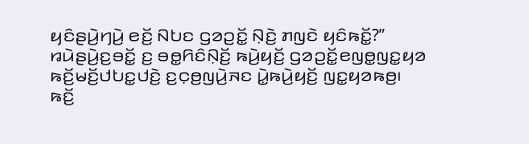ꤟꤢꤨꤔꤣꤧ꤬ꤚꤣꤧ꤬ ꤕꤢꤩ꤬ ꤡꤝꤢ ꤞꤤꤑꤢꤩ꤭ ꤡ꤫ꤢꤧ꤬ ꤊꤜꤢꤧ ꤟꤢꤨꤒꤢꤩ꤭?”
ꤙꤣꤧꤔꤣꤧ꤬ꤢ꤬ꤋꤢꤩ꤭ ꤢ꤬ ꤋꤥ꤭ꤖꤢꤨꤡ꤫ꤢꤩ꤬ ꤒꤣꤧ꤬ꤟꤢꤩ꤬ ꤞꤤꤑꤢꤩ꤭ꤕꤜꤥ꤭ꤜꤢ꤭ꤟꤤ ꤒꤢꤩ꤬ꤗꤢꤩ꤬ꤓꤝꤢ꤭ꤓꤢꤧ꤬ ꤢ꤬ꤍ꤫ꤥ꤬ꤜꤣꤧ꤬ꤏꤢ ꤣꤧ꤭ꤒꤣꤧ꤬ꤟꤢꤩ꤬ ꤜꤢ꤭ꤟꤤꤒꤥ꤬꤯ ꤒꤢꤩ꤬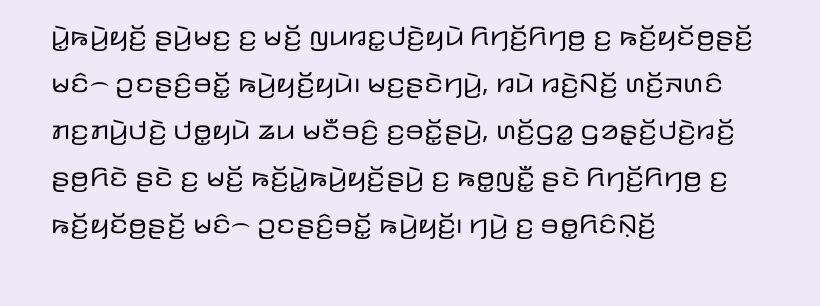ꤣꤧ꤭ꤒꤣꤧ꤬ꤟꤢꤩ꤬ ꤔꤣꤧ꤬ꤗꤢ꤬ ꤢ꤬ ꤗꤢꤩ꤬ ꤜꤣꤙꤢ꤭ꤓꤢꤧ꤬ꤟꤣꤧ ꤖꤚꤢꤩ꤬ꤖꤚꤥ꤬ ꤢ꤬ ꤒꤢꤩ꤬ꤟꤢꤩꤥ꤬ꤔꤢꤩ꤬ ꤗꤢꤨ꤮ ꤑꤢꤔꤢꤨ꤬ꤋꤢꤩ꤭ ꤒꤣꤧ꤬ꤟꤢꤩ꤬ꤟꤣꤧ꤯ ꤗꤢ꤬ꤔꤢꤧꤚꤣꤧ꤬, ꤙꤣꤧ ꤙꤢꤧ꤬ꤡꤢꤩ꤬ ꤛꤢꤩ꤬ꤏꤛꤢꤨ ꤊꤢ꤬ꤊꤣꤧ꤬ꤓꤢꤧ꤬ ꤓꤥ꤭ꤟꤣꤧ ꤘꤣ ꤗꤢꤪꤋꤢꤨ꤬ ꤢ꤬ꤋꤢꤩ꤭ꤔꤣꤧ꤬, ꤛꤢꤩ꤬ꤞꤤ꤭ ꤞꤤꤔ꤫ꤢꤩ꤬ꤓꤢꤧ꤬ꤙꤢꤩ꤬ ꤔꤥ꤬ꤖꤢꤧ ꤔꤢꤧ ꤢ꤬ ꤗꤢꤩ꤬ ꤒꤢꤩ꤬ꤣꤧ꤭ꤒꤣꤧ꤬ꤟꤢꤩ꤬ꤔꤣꤧ꤬ ꤢ꤬ ꤒꤥ꤭ꤜꤢꤪ꤭ ꤔꤢꤧ ꤖꤚꤢꤩ꤬ꤖꤚꤥ꤬ ꤢ꤬ ꤒꤢꤩ꤬ꤟꤢꤩꤥ꤬ꤔꤢꤩ꤬ ꤗꤢꤨ꤮ ꤑꤢꤔꤢꤨ꤬ꤋꤢꤩ꤭ ꤒꤣꤧ꤬ꤟꤢꤩ꤬꤯ ꤚꤣꤧ꤬ ꤢ꤬ ꤋꤥ꤭ꤖꤢꤨꤡ꤫ꤢꤩ꤬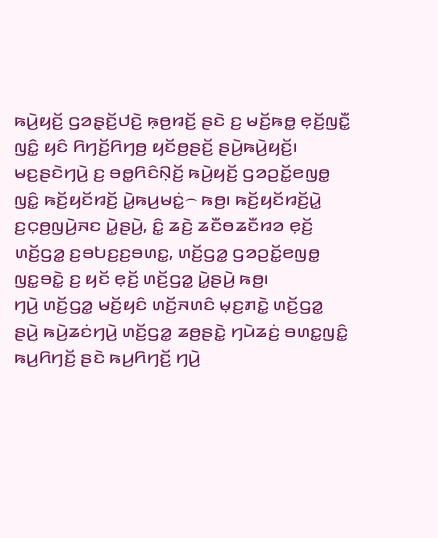ꤒꤣꤧ꤬ꤟꤢꤩ꤬ ꤞꤤꤔ꤫ꤢꤩ꤬ꤓꤢꤧ꤬ ꤒ꤫ꤥ꤬ꤙꤢꤩ꤬ ꤔꤢꤧ ꤢ꤬ ꤗꤢꤩ꤬ꤒꤥ꤭ ꤕ꤫ꤢꤩ꤬ꤜꤢꤪ꤭ ꤜꤢꤨ꤭ ꤟꤢꤨ ꤖꤚꤢꤩ꤬ꤖꤚꤥ꤬ ꤟꤢꤩꤥ꤬ꤔꤢꤩ꤬ ꤔꤣꤧ꤬ꤒꤣꤧ꤬ꤟꤢꤩ꤬꤯
ꤗꤢ꤬ꤔꤢꤧꤚꤣꤧ꤬ ꤢ꤬ ꤋꤥ꤭ꤖꤢꤨꤡ꤫ꤢꤩ꤬ ꤒꤣꤧ꤬ꤟꤢꤩ꤬ ꤞꤤꤑꤢꤩ꤭ꤕꤜꤥ꤭ ꤜꤢꤨ꤭ ꤒꤢꤩ꤬ꤟꤢꤩꤙꤢꤩ꤬ ꤣꤧ꤭ꤒꤣ꤬ꤗꤢꤦ꤭꤮ ꤒꤥ꤬꤯ ꤒꤢꤩ꤬ꤟꤢꤩꤙꤢꤩ꤬ꤣꤧ꤭ ꤢ꤬ꤍ꤫ꤥ꤬ꤜꤣꤧ꤬ꤏꤢ ꤣꤧ꤭ꤔꤣꤧ꤬, ꤢꤨ꤭ ꤘꤢꤧ꤬ ꤘꤢꤪꤥꤘꤢꤪꤙꤤ ꤕ꤫ꤢꤩ꤬ ꤛꤢꤩ꤬ꤞꤤ꤭ ꤢ꤬ꤋꤝꤢ꤬ꤢ꤬ꤋꤛꤢ꤭, ꤛꤢꤩ꤬ꤞꤤ꤭ ꤞꤤꤑꤢꤩ꤭ꤕꤜꤥ꤭ ꤜꤢ꤭ꤋꤢꤧ꤭ ꤢ꤬ ꤟꤢꤩ ꤕ꤫ꤢꤩ꤬ ꤛꤢꤩ꤬ꤞꤤ꤭ ꤣꤧ꤭ꤔꤣꤧ꤬ ꤒꤥ꤬꤯
ꤚꤣꤧ꤬ ꤛꤢꤩ꤬ꤞꤤ꤭ ꤗꤢꤩ꤬ꤟꤢꤨ ꤛꤢꤩ꤬ꤏꤛꤢꤨ ꤗ꤫ꤢ꤬ꤊꤢꤧ꤭ ꤛꤢꤩ꤬ꤞꤤ꤭ ꤔꤣꤧ꤬ ꤒꤣꤧ꤬ꤘꤢꤦꤚꤣꤧ꤬ ꤛꤢꤩ꤬ꤞꤤ꤭ ꤘꤥ꤬ꤔꤢꤧ꤭ ꤚꤣꤧꤘꤢꤦ꤬ ꤋꤛꤢ꤭ꤜꤢꤨ꤭ ꤒꤣ꤬ꤖꤚꤢꤩ꤬ ꤔꤢꤧ ꤒꤣ꤬ꤖꤚꤢꤩ꤬ ꤚꤣꤧ꤬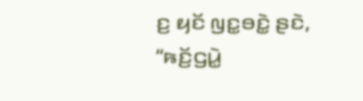ꤢ꤬ ꤟꤢꤩ ꤜꤢ꤭ꤋꤢꤧ꤭ ꤔꤢꤧ, “ꤒꤢꤩ꤬ꤞꤣꤧ꤭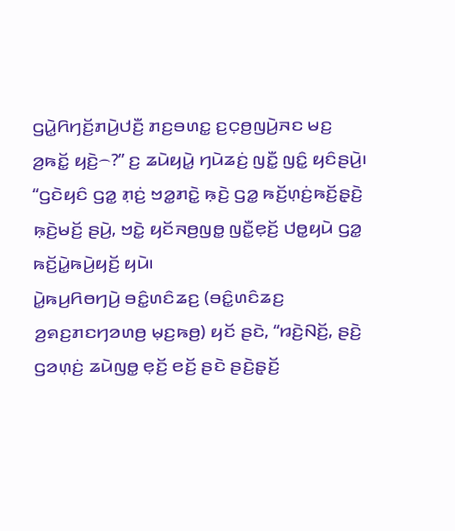ꤞꤣꤧ꤭ꤖꤚꤢꤩ꤬ꤊꤣꤧ꤬ꤓꤢꤪ꤬ ꤊꤢ꤬ꤋꤛꤢ꤭ ꤢ꤬ꤍ꤫ꤥ꤬ꤜꤣꤧ꤬ꤏꤢ ꤗꤢ꤬ ꤤ꤬ꤒꤢꤩ꤭ ꤟꤢꤧ꤬꤮?” ꤢ꤬ ꤘꤣꤧꤟꤣꤧ꤭ ꤚꤣꤧꤘꤢꤦ꤬ ꤜꤢꤪ꤭ ꤜꤢꤨ꤭ ꤟꤢꤨꤔꤣꤧ꤬꤯
“ꤞꤢꤧꤟꤢꤨ ꤞꤤ꤭ ꤊ꤫ꤢꤦ꤬ ꤠꤤ꤭ꤊꤢꤧ꤭ ꤒ꤫ꤢꤧ꤬ ꤞꤤ꤭ ꤒꤢꤩ꤬ꤛ꤫ꤢꤦ꤬ꤒꤢꤩ꤬ꤔ꤫ꤢꤧ꤬ ꤒ꤫ꤢꤧ꤬ꤗꤢꤩ꤬ ꤔꤣꤧ꤬, ꤠꤢꤧ꤭ ꤟꤢꤩꤏꤥ꤬ꤜꤥ꤭ ꤜꤢꤪ꤭ꤕ꤫ꤢꤩ꤬ ꤓꤥ꤭ꤟꤣꤧ ꤞꤤ꤭ ꤒꤢꤩ꤬ꤣꤧ꤭ꤒꤣꤧ꤬ꤟꤢꤩ꤬ ꤟꤣꤧ꤯
ꤣꤧ꤭ꤒꤣ꤬ꤖꤥꤚꤣꤧ꤬ ꤋꤢꤨ꤭ꤛꤢꤨꤘꤢ꤬ (ꤋꤢꤨ꤭ꤛꤢꤨꤘꤢ꤬ ꤤ꤬ꤎꤢ꤬ꤊꤢꤚꤤꤛꤥ꤬ ꤗ꤫ꤢ꤬ꤒꤥ꤬) ꤟꤢꤩ ꤔꤢꤧ, “ꤙꤢꤧ꤬ꤡꤢꤩ꤬, ꤔꤢꤧ꤬ ꤞꤤꤛ꤫ꤢꤦ꤬ ꤘꤣꤧꤜꤥ꤭ ꤕ꤫ꤢꤩ꤬ ꤕꤢꤩ꤬ ꤔꤢꤧ ꤔꤢꤧ꤬ꤔ꤫ꤢꤩ꤬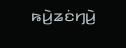ꤒꤣꤧ꤬ꤘꤢꤦꤚꤣꤧ꤬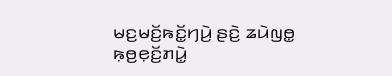ꤗꤢ꤬ꤗꤢꤩ꤬ꤒꤢꤩ꤭ꤚꤣꤧ꤬ ꤔꤢꤧ꤬ ꤘꤣꤧꤜꤥ꤭ ꤒ꤫ꤥ꤬ꤕ꤫ꤢꤩ꤬ꤊꤣꤧ꤭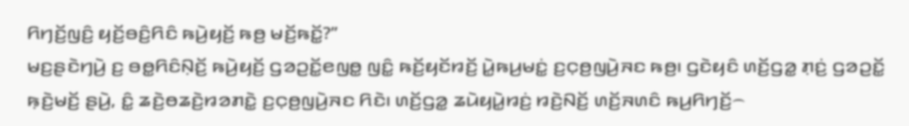ꤖꤚꤢꤩ꤬ꤜꤢꤨ꤬ ꤟꤢꤩ꤬ꤋꤢꤨ꤬ꤖꤢꤨ ꤒꤣꤧ꤬ꤟꤢꤩ꤬ ꤒꤥ꤬ ꤗꤢꤩ꤬ꤒꤢꤩ꤭?”
ꤗꤢ꤬ꤔꤢꤧꤚꤣꤧ꤬ ꤢ꤬ ꤋꤥ꤭ꤖꤢꤨꤡ꤫ꤢꤩ꤬ ꤒꤣꤧ꤬ꤟꤢꤩ꤬ ꤞꤤꤑꤢꤩ꤭ꤕꤜꤥ꤭ ꤜꤢꤨ꤭ ꤒꤢꤩ꤬ꤟꤢꤩꤙꤢꤩ꤬ ꤣꤧ꤭ꤒꤣ꤬ꤗꤢꤦ꤭ ꤢ꤬ꤍ꤫ꤥ꤬ꤜꤣꤧ꤬ꤏꤢ ꤒꤥ꤬꤯ ꤞꤢꤧꤟꤢꤨ ꤛꤢꤩ꤬ꤞꤤ꤭ ꤊ꤫ꤢꤦ꤬ ꤞꤤꤑꤢꤩ꤭ ꤒ꤫ꤢꤧ꤬ꤗꤢꤩ꤬ ꤔꤣꤧ꤬, ꤢꤨ꤭ ꤘꤢꤧ꤬ꤥꤘꤢꤧ꤬ꤙꤤꤊꤢꤧ꤭ ꤢ꤬ꤍ꤫ꤥ꤬ꤜꤣꤧ꤬ꤏꤢ ꤖꤢꤧ꤯ ꤛꤢꤩ꤬ꤞꤤ꤭ ꤘꤣꤧꤟꤣꤧ꤭ꤙꤢꤦ꤬ ꤙꤢꤧ꤬ꤡꤢꤩ꤬ ꤛꤢꤩ꤬ꤏꤛꤢꤨ ꤒꤣ꤬ꤖꤚꤢꤩ꤬꤮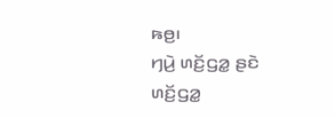ꤒꤥ꤬꤯
ꤚꤣꤧ꤬ ꤛꤢꤩ꤬ꤞꤤ꤭ ꤔꤢꤧ ꤛꤢꤩ꤬ꤞꤤ꤭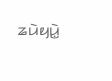ꤘꤣꤧꤟꤣꤧ꤭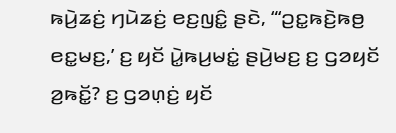ꤒꤣꤧ꤬ꤘꤢꤦ꤬ ꤚꤣꤧꤘꤢꤦ꤬ ꤕꤢ꤬ꤜꤢꤨ꤭ ꤔꤢꤧ, “‘ꤑꤢ꤭ꤒꤢꤧ꤬ꤒꤥ꤬ ꤕꤢ꤭ꤗꤢ꤬,’ ꤢ꤬ ꤟꤢꤩ ꤣꤧ꤭ꤒꤣ꤬ꤗꤢꤦ꤭ ꤔꤣꤧ꤬ꤗꤢ꤬ ꤢ꤬ ꤞꤤꤟꤢꤩ ꤤ꤬ꤒꤢꤩ꤭? ꤢ꤬ ꤞꤤꤛ꤫ꤢꤦ꤬ ꤟꤢꤩ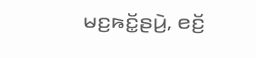ꤗꤢ꤬ꤒꤢꤩ꤭ꤔꤣꤧ꤬, ꤕꤢꤩ꤬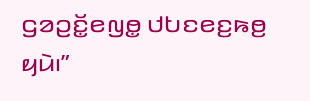ꤞꤤꤑꤢꤩ꤭ꤕꤜꤥ꤭ ꤓꤝꤢꤕꤢ꤬ꤒꤥ꤬ ꤟꤣꤧ꤯”